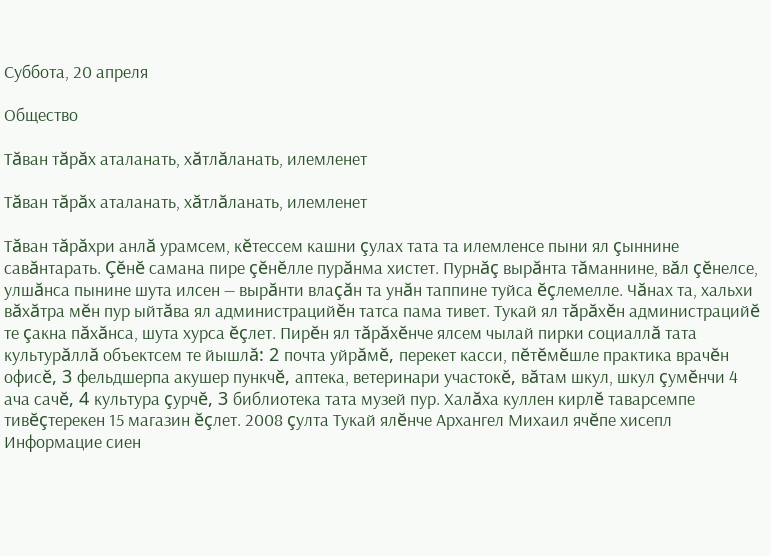Суббота, 20 апреля

Общество

Тăван тăрăх аталанать, хăтлăланать, илемленет

Тăван тăрăх аталанать, хăтлăланать, илемленет

Тăван тăрăхри анлă урамсем, кĕтессем кашни çулах тата та илемленсе пыни ял çыннине савăнтарать. Çĕнĕ самана пире çĕнĕлле пурăнма хистет. Пурнăç вырăнта тăманнине, вăл çĕнелсе, улшăнса пынине шута илсен — вырăнти влаçăн та унăн таппине туйса ĕçлемелле. Чăнах та, хальхи вăхăтра мĕн пур ыйтăва ял администрацийĕн татса пама тивет. Тукай ял тăрăхĕн администрацийĕ те çакна пăхăнса, шута хурса ĕçлет. Пирĕн ял тăрăхĕнче ялсем чылай пирки социаллă тата культурăллă объектсем те йышлă: 2 почта уйрăмĕ, перекет касси, пĕтĕмĕшле практика врачĕн офисĕ, 3 фельдшерпа акушер пункчĕ, аптека, ветеринари участокĕ, вăтам шкул, шкул çумĕнчи 4 ача сачĕ, 4 культура çурчĕ, 3 библиотека тата музей пур. Халăха куллен кирлĕ таварсемпе тивĕçтерекен 15 магазин ĕçлет. 2008 çулта Тукай ялĕнче Архангел Михаил ячĕпе хисепл
Информацие сиен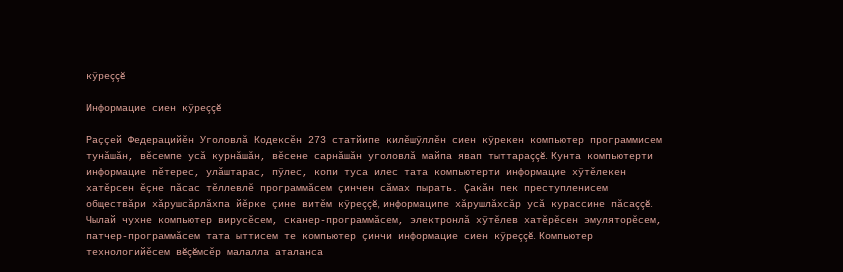кÿреççĕ

Информацие сиен кÿреççĕ

Раççей Федерацийĕн Уголовлă Кодексĕн 273 статйипе килĕшÿллĕн сиен кÿрекен компьютер программисем тунăшăн, вĕсемпе усă курнăшăн, вĕсене сарнăшăн уголовлă майпа явап тыттараççĕ. Кунта компьютерти информацие пĕтерес, улăштарас, пÿлес, копи туса илес тата компьютерти информацие хÿтĕлекен хатĕрсен ĕçне пăсас тĕллевлĕ программăсем çинчен сăмах пырать. Çакăн пек преступленисем обществăри хăрушсăрлăхпа йĕрке çине витĕм кÿреççĕ, информаципе хăрушлăхсăр усă курассине пăсаççĕ. Чылай чухне компьютер вирусĕсем, сканер-программăсем, электронлă хÿтĕлев хатĕрĕсен эмуляторĕсем, патчер-программăсем тата ыттисем те компьютер çинчи информацие сиен кÿреççĕ. Компьютер технологийĕсем вĕçĕмсĕр малалла аталанса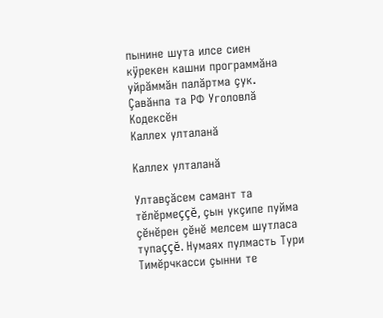пынине шута илсе сиен кÿрекен кашни программăна уйрăммăн палăртма çук. Çавăнпа та РФ Уголовлă Кодексĕн
Каллех улталанă

Каллех улталанă

Ултавçăсем самант та тĕлĕрмеççĕ, çын укçипе пуйма çĕнĕрен çĕнĕ мелсем шутласа тупаççĕ. Нумаях пулмасть Тури Тимĕрчкасси çынни те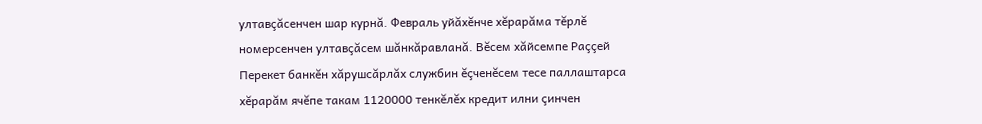ултавçăсенчен шар курнă. Февраль уйăхĕнче хĕрарăма тĕрлĕ номерсенчен ултавçăсем шăнкăравланă. Вĕсем хăйсемпе Раççей Перекет банкĕн хăрушсăрлăх службин ĕçченĕсем тесе паллаштарса хĕрарăм ячĕпе такам 1120000 тенкĕлĕх кредит илни çинчен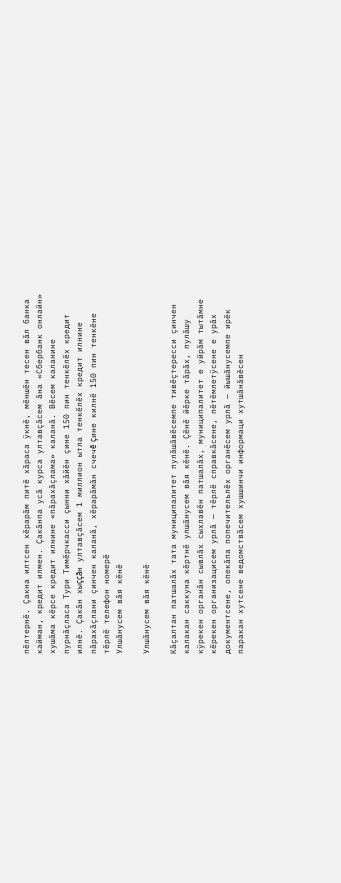пĕлтернĕ. Çакна илтсен хĕрарăм питĕ хăраса ÿкнĕ, мĕншĕн тесен вăл банка кайман, кредит илмен. Çакăнпа усă курса ултавçăсем ăна «Сбербанк онлайн» хушăма кĕрсе кредит илнине «пăрахăçлама» каланă. Вĕсем каланине пурнăçласа Тури Тимĕрчкасси çынни хăйĕн çине 150 пин тенкĕлĕх кредит илнĕ. Çакăн хыççăн ултавçăсем 1 миллион ытла тенкĕлĕх кредит илнине пăрахăçлани çинчен каланă, хĕрарăмăн счечĕ çине килнĕ 150 пин тенкĕне тĕрлĕ телефон номерĕ
Улшăнусем вăя кĕнĕ

Улшăнусем вăя кĕнĕ

Кăçалтан патшалăх тата муниципалитет пулăшăвĕсемпе тивĕçтересси çинчен калакан саккуна кĕртнĕ улшăнусем вăя кĕнĕ. Çĕнĕ йĕрке тăрăх, пулăшу кÿрекен органăн сывлăх сыхлавĕн патшалăх, муниципалитет е уйрăм тытăмне кĕрекен организацисем урлă — тĕрлĕ справкăсене, пĕтĕмлетÿсене е урăх документсене, опекăпа попечительлĕх органĕсем урлă — йышăнусемпе ирĕк паракан хутсене ведомствăсем хушшинчи информаци хутшăнăвĕсен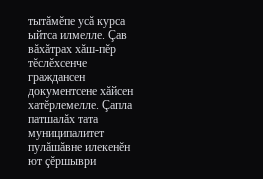тытăмĕпе усă курса ыйтса илмелле. Çав вăхăтрах хăш-пĕр тĕслĕхсенче граждансен документсене хăйсен хатĕрлемелле. Çапла патшалăх тата муниципалитет пулăшăвне илекенĕн ют çĕршыври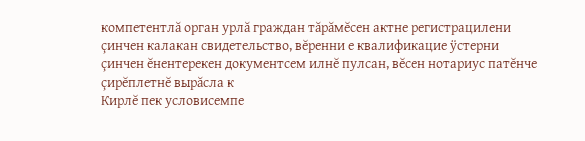компетентлă орган урлă граждан тăрăмĕсен актне регистрацилени çинчен калакан свидетельство, вĕренни е квалификацие ÿстерни çинчен ĕнентерекен документсем илнĕ пулсан, вĕсен нотариус патĕнче çирĕплетнĕ вырăсла к
Кирлĕ пек условисемпе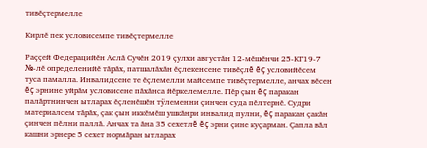тивĕçтермелле

Кирлĕ пек условисемпе тивĕçтермелле

Раççей Федерацийĕн Аслă Сучĕн 2019 çулхи августăн 12-мĕшĕнчи 25-КГ19-7 №-лĕ определенийĕ тăрăх, патшалăхăн ĕçлекенсене тивĕçлĕ ĕç условийĕсем туса памалла. Инвалидсене те ĕçлемелли майсемпе тивĕçтермелле, анчах вĕсен ĕç эрнине уйрăм условисене пăхăнса йĕркелемелле. Пĕр çын ĕç паракан палăртнинчен ытларах ĕçленĕшĕн тÿлеменни çинчен суда пĕлтернĕ. Судри материалсем тăрăх, çак çын иккĕмĕш ушкăнри инвалид пулни, ĕç паракан çакăн çинчен пĕлни паллă. Анчах та ăна 35 сехетлĕ ĕç эрни çине куçарман. Çапла вăл кашни эрнере 5 сехет нормăран ытларах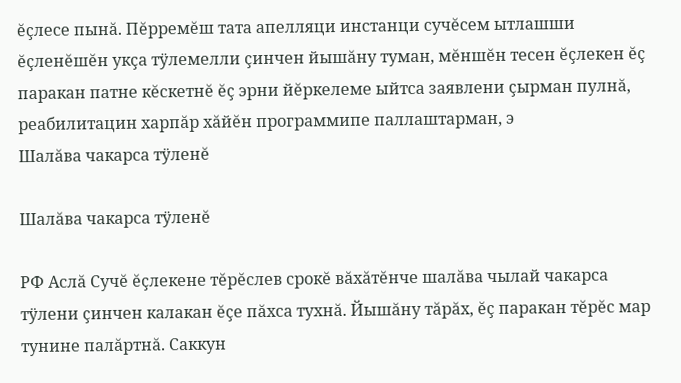ĕçлесе пынă. Пĕрремĕш тата апелляци инстанци сучĕсем ытлашши ĕçленĕшĕн укçа тÿлемелли çинчен йышăну туман, мĕншĕн тесен ĕçлекен ĕç паракан патне кĕскетнĕ ĕç эрни йĕркелеме ыйтса заявлени çырман пулнă, реабилитацин харпăр хăйĕн программипе паллаштарман, э
Шалăва чакарса тÿленĕ

Шалăва чакарса тÿленĕ

РФ Аслă Сучĕ ĕçлекене тĕрĕслев срокĕ вăхăтĕнче шалăва чылай чакарса тÿлени çинчен калакан ĕçе пăхса тухнă. Йышăну тăрăх, ĕç паракан тĕрĕс мар тунине палăртнă. Саккун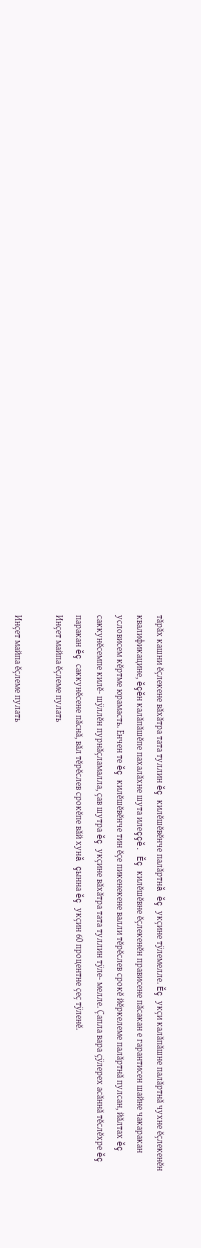тăрăх кашни ĕçлекене вăхăтра тата туллин ĕç килĕшĕвĕнче палăртнă ĕç укçине тÿлемелле. Ĕç укçи калăпăшне палăртнă чухне ĕçлекенĕн квалификацине, ĕçĕн калăпăшĕпе пахалăхне шута илеççĕ. Ĕç килĕшĕвне ĕçлекенĕн прависене пăсакан е гарантисен шайне чакаракан условисем кĕртме юрамасть. Енчен те ĕç килĕшĕвĕнче тин ĕçе пикенекене валли тĕрĕслев срокĕ йĕркелеме палăртнă пулсан, йăлтах ĕç саккунĕсемпе килĕ- шÿллĕн пурнăçламалла, çав шутра ĕç укçине вăхăтра тата туллин тÿле- мелле. Çапла вара çÿлерех асăннă тĕслĕхре ĕç паракан ĕç саккунĕсене пăснă, вăл тĕрĕслев срокĕпе вăй хунă çынна ĕç укçин 60 процентне çеç тÿленĕ.
Инçет майпа ĕçлеме пулать

Инçет майпа ĕçлеме пулать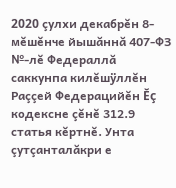2020 çулхи декабрĕн 8-мĕшĕнче йышăннă 407-ФЗ №-лĕ Федераллă саккунпа килĕшÿллĕн Раççей Федерацийĕн Ĕç кодексне çĕнĕ 312.9 статья кĕртнĕ. Унта çутçанталăкри е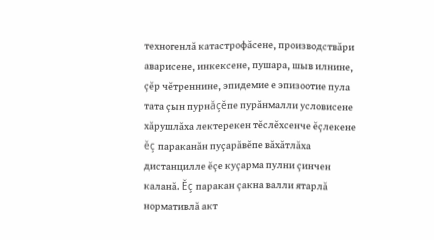техногенлă катастрофăсене, производствăри аварисене, инкексене, пушара, шыв илнине, çĕр чĕтреннине, эпидемие е эпизоотие пула тата çын пурнăçĕпе пурăнмалли условисене хăрушлăха лектерекен тĕслĕхсенче ĕçлекене ĕç параканăн пуçарăвĕпе вăхăтлăха дистанцилле ĕçе куçарма пулни çинчен каланă. Ĕç паракан çакна валли ятарлă нормативлă акт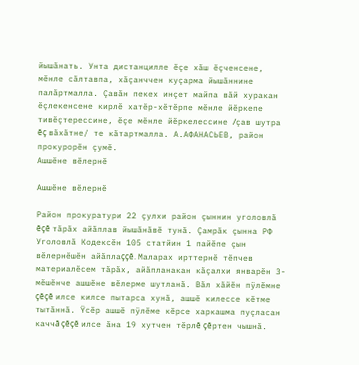йышăнать. Унта дистанцилле ĕçе хăш ĕçченсене, мĕнле сăлтавпа, хăçанччен куçарма йышăннине палăртмалла. Çавăн пекех инçет майпа вăй хуракан ĕçлекенсене кирлĕ хатĕр-хĕтĕрпе мĕнле йĕркепе тивĕçтерессине, ĕçе мĕнле йĕркелессине /çав шутра ĕç вăхăтне/ те кăтартмалла. А.АФАНАСЬЕВ, район прокурорĕн çумĕ.
Ашшĕне вĕлернĕ

Ашшĕне вĕлернĕ

Район прокуратури 22 çулхи район çыннин уголовлă ĕçĕ тăрăх айăплав йышăнăвĕ тунă. Çамрăк çынна РФ Уголовлă Кодексĕн 105 статйин 1 пайĕпе çын вĕлернĕшĕн айăплаççĕ. Маларах ирттернĕ тĕпчев материалĕсем тăрăх, айăпланакан кăçалхи январĕн 3-мĕшĕнче ашшĕне вĕлерме шутланă. Вăл хăйĕн пÿлĕмне çĕçĕ илсе килсе пытарса хунă, ашшĕ килессе кĕтме тытăннă. Ÿсĕр ашшĕ пÿлĕме кĕрсе харкашма пуçласан каччă çĕçĕ илсе ăна 19 хутчен тĕрлĕ çĕртен чышнă.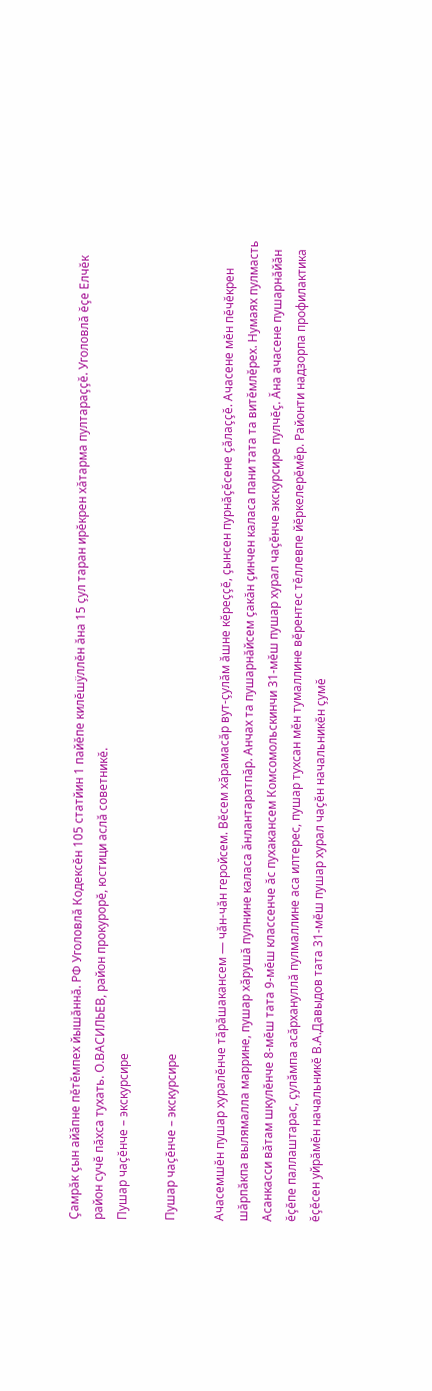Çамрăк çын айăпне пĕтĕмпех йышăннă. РФ Уголовлă Кодексĕн 105 статйин 1 пайĕпе килĕшÿллĕн ăна 15 çул таран ирĕкрен хăтарма пултараççĕ. Уголовлă ĕçе Елчĕк район сучĕ пăхса тухать. О.ВАСИЛЬЕВ, район прокурорĕ, юстици аслă советникĕ.
Пушар чаçĕнче – экскурсире

Пушар чаçĕнче – экскурсире

Ачасемшĕн пушар хуралĕнче тăрăшакансем — чăн-чăн геройсем. Вĕсем хăрамасăр вут-çулăм ăшне кĕреççĕ, çынсен пурнăçĕсене çăлаççĕ. Ачасене мĕн пĕчĕкрен шăрпăкпа вылямалла маррине, пушар хăрушă пулнине каласа ăнлантаратпăр. Анчах та пушарнăйсем çакăн çинчен каласа пани тата та витĕмлĕрех. Нумаях пулмасть Асанкасси вăтам шкулĕнче 8-мĕш тата 9-мĕш классенче ăс пухакансем Комсомольскинчи 31-мĕш пушар хурал чаçĕнче экскурсире пулчĕç. Ăна ачасене пушарнăйăн ĕçĕпе паллаштарас, çулăмпа асăрхануллă пулмаллине аса илтерес, пушар тухсан мĕн тумаллине вĕрентес тĕллевпе йĕркелерĕмĕр. Районти надзорпа профилактика ĕçĕсен уйрăмĕн начальникĕ В.А.Давыдов тата 31-мĕш пушар хурал чаçĕн начальникĕн çумĕ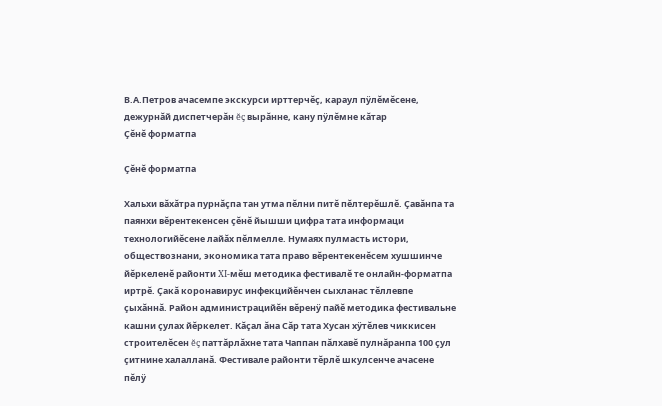В.А.Петров ачасемпе экскурси ирттерчĕç, караул пÿлĕмĕсене, дежурнăй диспетчерăн ĕç вырăнне, кану пÿлĕмне кăтар
Çĕнĕ форматпа

Çĕнĕ форматпа

Хальхи вăхăтра пурнăçпа тан утма пĕлни питĕ пĕлтерĕшлĕ. Çавăнпа та паянхи вĕрентекенсен çĕнĕ йышши цифра тата информаци технологийĕсене лайăх пĕлмелле. Нумаях пулмасть истори, обществознани, экономика тата право вĕрентекенĕсем хушшинче йĕркеленĕ районти XI-мĕш методика фестивалĕ те онлайн-форматпа иртрĕ. Çакă коронавирус инфекцийĕнчен сыхланас тĕллевпе çыхăннă. Район администрацийĕн вĕренÿ пайĕ методика фестивальне кашни çулах йĕркелет. Кăçал ăна Сăр тата Хусан хÿтĕлев чиккисен строителĕсен ĕç паттăрлăхне тата Чаппан пăлхавĕ пулнăранпа 100 çул çитнине халалланă. Фестивале районти тĕрлĕ шкулсенче ачасене пĕлÿ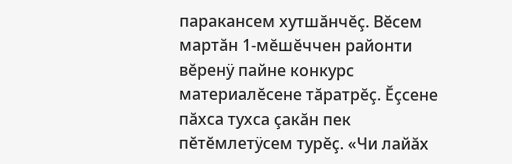паракансем хутшăнчĕç. Вĕсем мартăн 1-мĕшĕччен районти вĕренÿ пайне конкурс материалĕсене тăратрĕç. Ĕçсене пăхса тухса çакăн пек пĕтĕмлетÿсем турĕç. «Чи лайăх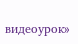видеоурок»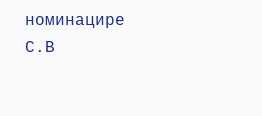номинацире С.В